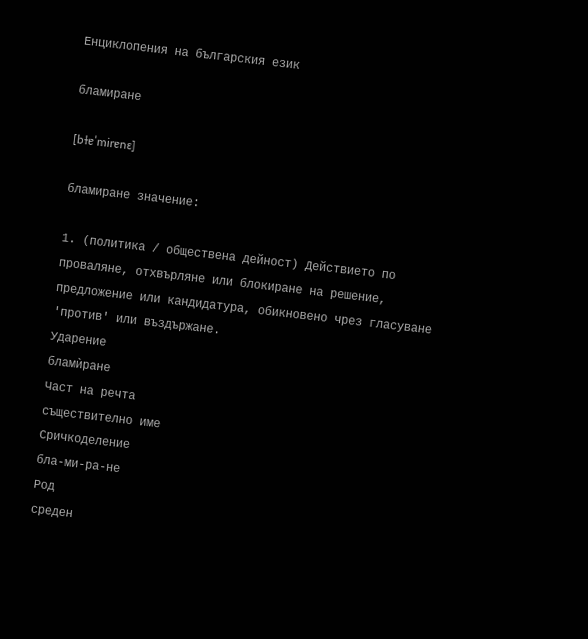Енциклопения на българския език

бламиране

[bɫɐˈmirɐnɛ]

бламиране значение:

1. (политика / обществена дейност) Действието по проваляне, отхвърляне или блокиране на решение, предложение или кандидатура, обикновено чрез гласуване 'против' или въздържане.
Ударение
бламѝране
Част на речта
съществително име
Сричкоделение
бла-ми-ра-не
Род
среден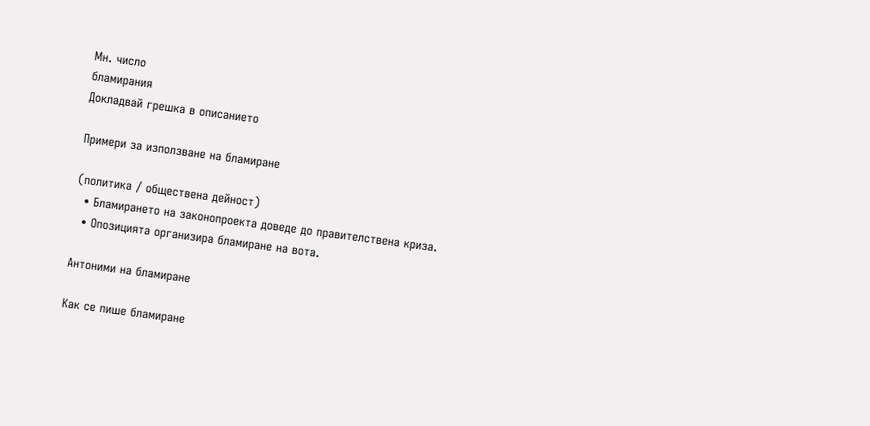Мн. число
бламирания
Докладвай грешка в описанието

Примери за използване на бламиране

(политика / обществена дейност)
  • Бламирането на законопроекта доведе до правителствена криза.
  • Опозицията организира бламиране на вота.

Антоними на бламиране

Как се пише бламиране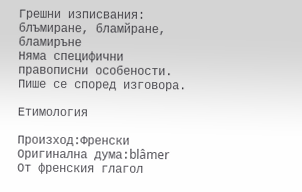Грешни изписвания: блъмиране, бламйране, бламиръне
Няма специфични правописни особености. Пише се според изговора.

Етимология

Произход:Френски
Оригинална дума:blâmer
От френския глагол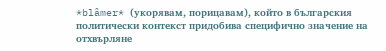*blâmer* (укорявам, порицавам), който в българския политически контекст придобива специфично значение на отхвърляне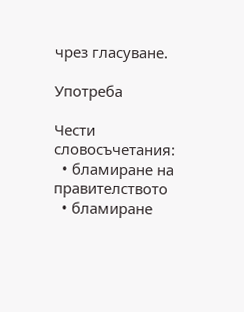чрез гласуване.

Употреба

Чести словосъчетания:
  • бламиране на правителството
  • бламиране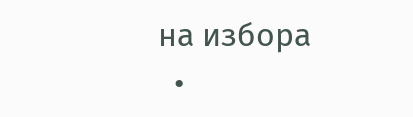на избора
  •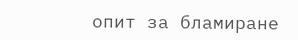опит за бламиране